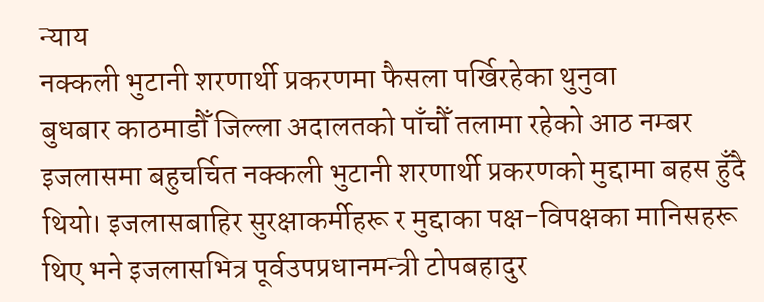न्याय
नक्कली भुटानी शरणार्थी प्रकरणमा फैसला पर्खिरहेका थुनुवा
बुधबार काठमाडौँ जिल्ला अदालतको पाँचौँ तलामा रहेको आठ नम्बर इजलासमा बहुचर्चित नक्कली भुटानी शरणार्थी प्रकरणको मुद्दामा बहस हुँदै थियो। इजलासबाहिर सुरक्षाकर्मीहरू र मुद्दाका पक्ष-विपक्षका मानिसहरू थिए भने इजलासभित्र पूर्वउपप्रधानमन्त्री टोपबहादुर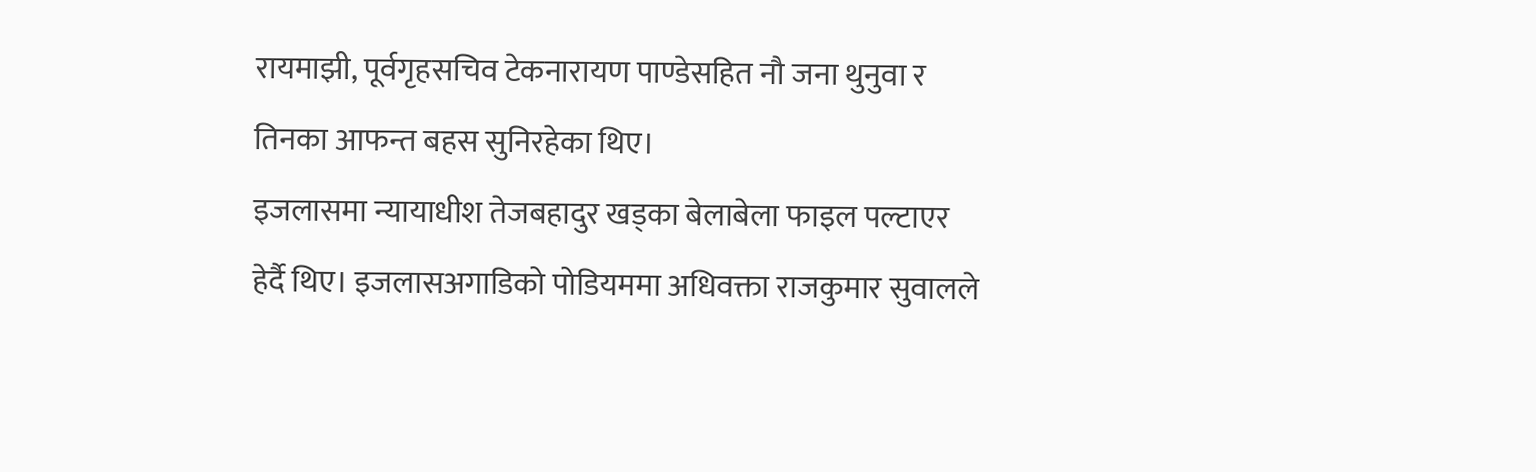रायमाझी, पूर्वगृहसचिव टेकनारायण पाण्डेसहित नौ जना थुनुवा र तिनका आफन्त बहस सुनिरहेका थिए।
इजलासमा न्यायाधीश तेजबहादुर खड्का बेलाबेला फाइल पल्टाएर हेर्दै थिए। इजलासअगाडिको पोडियममा अधिवक्ता राजकुमार सुवालले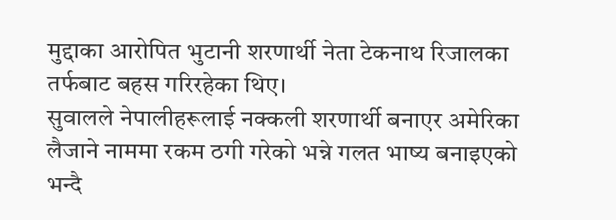मुद्दाका आरोपित भुटानी शरणार्थी नेता टेकनाथ रिजालका तर्फबाट बहस गरिरहेका थिए।
सुवालले नेपालीहरूलाई नक्कली शरणार्थी बनाएर अमेरिका लैजाने नाममा रकम ठगी गरेको भन्ने गलत भाष्य बनाइएको भन्दै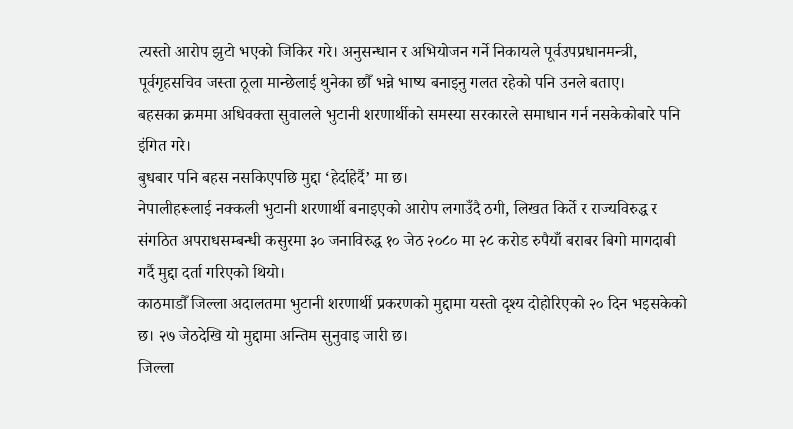त्यस्तो आरोप झुटो भएको जिकिर गरे। अनुसन्धान र अभियोजन गर्ने निकायले पूर्वउपप्रधानमन्त्री, पूर्वगृहसचिव जस्ता ठूला मान्छेलाई थुनेका छौँ भन्ने भाष्य बनाइनु गलत रहेको पनि उनले बताए।
बहसका क्रममा अधिवक्ता सुवालले भुटानी शरणार्थीको समस्या सरकारले समाधान गर्न नसकेकोबारे पनि इंगित गरे।
बुधबार पनि बहस नसकिएपछि मुद्दा ‘हेर्दाहेर्दै’ मा छ।
नेपालीहरूलाई नक्कली भुटानी शरणार्थी बनाइएको आरोप लगाउँदै ठगी, लिखत किर्ते र राज्यविरुद्ध र संगठित अपराधसम्बन्धी कसुरमा ३० जनाविरुद्ध १० जेठ २०८० मा २८ करोड रुपैयाँ बराबर बिगो मागदाबी गर्दै मुद्दा दर्ता गरिएको थियो।
काठमाडौँ जिल्ला अदालतमा भुटानी शरणार्थी प्रकरणको मुद्दामा यस्तो दृश्य दोहोरिएको २० दिन भइसकेको छ। २७ जेठदेखि यो मुद्दामा अन्तिम सुनुवाइ जारी छ।
जिल्ला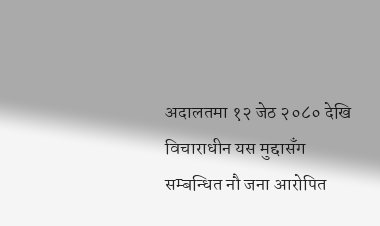अदालतमा १२ जेठ २०८० देखि विचाराधीन यस मुद्दासँग सम्बन्धित नौ जना आरोपित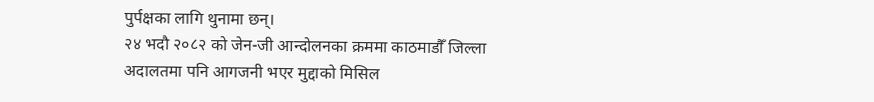पुर्पक्षका लागि थुनामा छन्।
२४ भदौ २०८२ को जेन-जी आन्दोलनका क्रममा काठमाडौँ जिल्ला अदालतमा पनि आगजनी भएर मुद्दाको मिसिल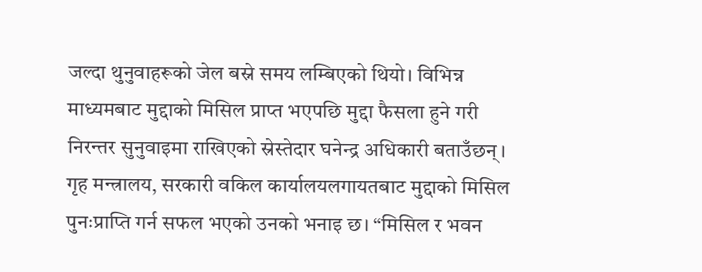जल्दा थुनुवाहरूको जेल बस्ने समय लम्बिएको थियो। विभिन्न माध्यमबाट मुद्दाको मिसिल प्राप्त भएपछि मुद्दा फैसला हुने गरी निरन्तर सुनुवाइमा राखिएको स्रेस्तेदार घनेन्द्र अधिकारी बताउँछन्। गृह मन्त्रालय, सरकारी वकिल कार्यालयलगायतबाट मुद्दाको मिसिल पुनःप्राप्ति गर्न सफल भएको उनको भनाइ छ। “मिसिल र भवन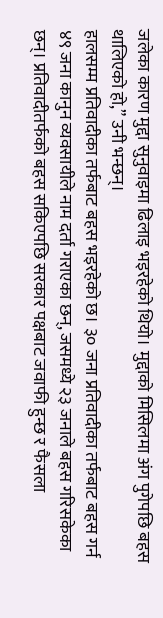जलेका कारण मुद्दा सुनुवाइमा ढिलाइ भइरहेको थियो। मुद्दाको मिसिलमा अंग पुगेपछि बहस थालिएको हो,” उनी भन्छन्।
हालसम्म प्रतिवादीका तर्फबाट बहस भइरहेको छ। ३० जना प्रतिवादीका तर्फबाट बहस गर्न ४९ जना कानुन व्यवसायीले नाम दर्ता गराएका छन्, जसमध्ये २३ जनाले बहस गरिसकेका छन्। प्रतिवादीतर्फको बहस सकिएपछि सरकार पक्षबाट जवाफी हुन्छ र फैसला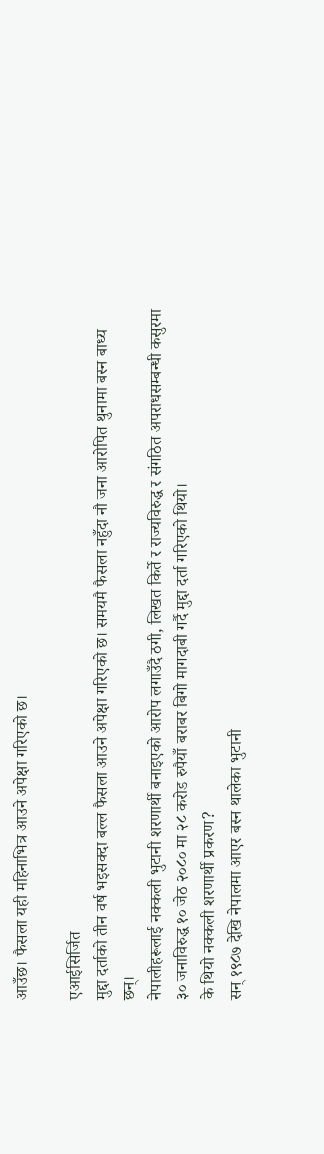आउँछ। फैसला यही महिनाभित्र आउने अपेक्षा गरिएको छ।

एआईसिर्जित
मुद्दा दर्ताको तीन वर्ष भइसक्दा बल्ल फैसला आउने अपेक्षा गरिएको छ। समयमै फैसला नहुँदा नौ जना आरोपित थुनामा बस्न बाध्य छन्।
नेपालीहरूलाई नक्कली भुटानी शरणार्थी बनाइएको आरोप लगाउँदै ठगी, लिखत किर्ते र राज्यविरुद्ध र संगठित अपराधसम्बन्धी कसुरमा ३० जनाविरुद्ध १० जेठ २०८० मा २८ करोड रुपैयाँ बराबर बिगो मागदाबी गर्दै मुद्दा दर्ता गरिएको थियो।
के थियो नक्कली शरणार्थी प्रकरण?
सन् १९८७ देखि नेपालमा आएर बस्न थालेका भुटानी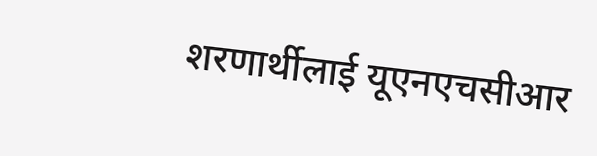शरणार्थीलाई यूएनएचसीआर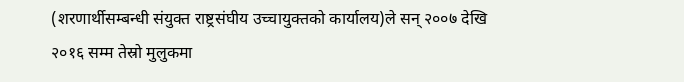(शरणार्थीसम्बन्धी संयुक्त राष्ट्रसंघीय उच्चायुक्तको कार्यालय)ले सन् २००७ देखि २०१६ सम्म तेस्रो मुलुकमा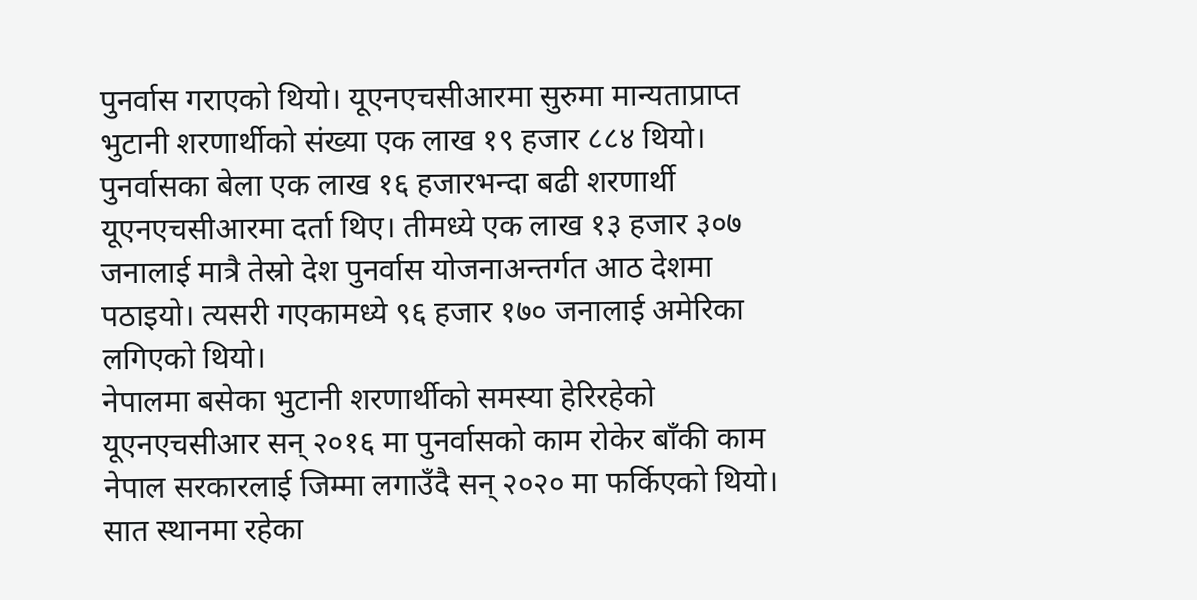पुनर्वास गराएको थियो। यूएनएचसीआरमा सुरुमा मान्यताप्राप्त भुटानी शरणार्थीको संख्या एक लाख १९ हजार ८८४ थियो। पुनर्वासका बेला एक लाख १६ हजारभन्दा बढी शरणार्थी यूएनएचसीआरमा दर्ता थिए। तीमध्ये एक लाख १३ हजार ३०७ जनालाई मात्रै तेस्रो देश पुनर्वास योजनाअन्तर्गत आठ देशमा पठाइयो। त्यसरी गएकामध्ये ९६ हजार १७० जनालाई अमेरिका लगिएको थियो।
नेपालमा बसेका भुटानी शरणार्थीको समस्या हेरिरहेको यूएनएचसीआर सन् २०१६ मा पुनर्वासको काम रोकेर बाँकी काम नेपाल सरकारलाई जिम्मा लगाउँदै सन् २०२० मा फर्किएको थियो। सात स्थानमा रहेका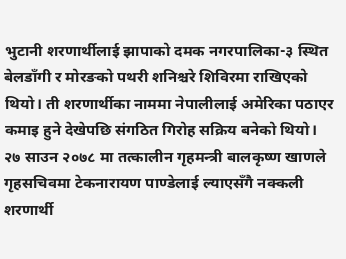भुटानी शरणार्थीलाई झापाको दमक नगरपालिका-३ स्थित बेलडाँगी र मोरङको पथरी शनिश्चरे शिविरमा राखिएको थियो। ती शरणार्थीका नाममा नेपालीलाई अमेरिका पठाएर कमाइ हुने देखेपछि संगठित गिरोह सक्रिय बनेको थियो।
२७ साउन २०७८ मा तत्कालीन गृहमन्त्री बालकृष्ण खाणले गृहसचिवमा टेकनारायण पाण्डेलाई ल्याएसँगै नक्कली शरणार्थी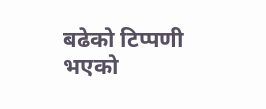बढेको टिप्पणी भएको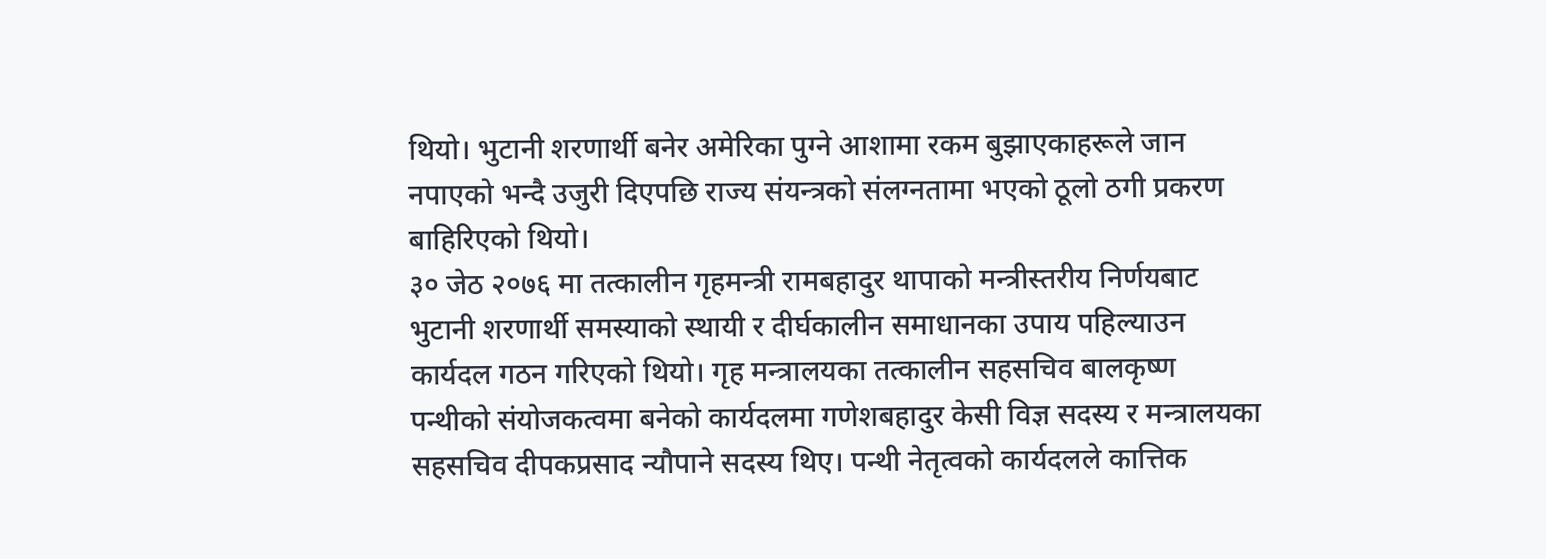थियो। भुटानी शरणार्थी बनेर अमेरिका पुग्ने आशामा रकम बुझाएकाहरूले जान नपाएको भन्दै उजुरी दिएपछि राज्य संयन्त्रको संलग्नतामा भएको ठूलो ठगी प्रकरण बाहिरिएको थियो।
३० जेठ २०७६ मा तत्कालीन गृहमन्त्री रामबहादुर थापाको मन्त्रीस्तरीय निर्णयबाट भुटानी शरणार्थी समस्याको स्थायी र दीर्घकालीन समाधानका उपाय पहिल्याउन कार्यदल गठन गरिएको थियो। गृह मन्त्रालयका तत्कालीन सहसचिव बालकृष्ण पन्थीको संयोजकत्वमा बनेको कार्यदलमा गणेशबहादुर केसी विज्ञ सदस्य र मन्त्रालयका सहसचिव दीपकप्रसाद न्यौपाने सदस्य थिए। पन्थी नेतृत्वको कार्यदलले कात्तिक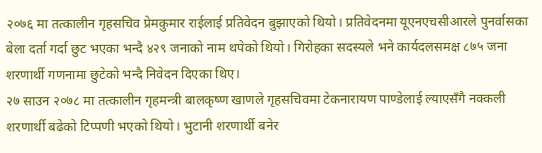२०७६ मा तत्कालीन गृहसचिव प्रेमकुमार राईलाई प्रतिवेदन बुझाएको थियो। प्रतिवेदनमा यूएनएचसीआरले पुनर्वासका बेला दर्ता गर्दा छुट भएका भन्दै ४२९ जनाको नाम थपेको थियो। गिरोहका सदस्यले भने कार्यदलसमक्ष ८७५ जना शरणार्थी गणनामा छुटेको भन्दै निवेदन दिएका थिए।
२७ साउन २०७८ मा तत्कालीन गृहमन्त्री बालकृष्ण खाणले गृहसचिवमा टेकनारायण पाण्डेलाई ल्याएसँगै नक्कली शरणार्थी बढेको टिप्पणी भएको थियो। भुटानी शरणार्थी बनेर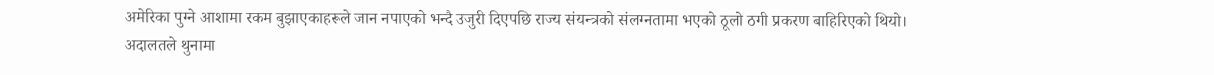अमेरिका पुग्ने आशामा रकम बुझाएकाहरूले जान नपाएको भन्दै उजुरी दिएपछि राज्य संयन्त्रको संलग्नतामा भएको ठूलो ठगी प्रकरण बाहिरिएको थियो।
अदालतले थुनामा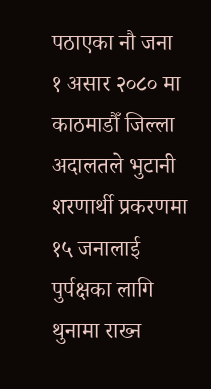पठाएका नौ जना
१ असार २०८० मा काठमाडौँ जिल्ला अदालतले भुटानी शरणार्थी प्रकरणमा १५ जनालाई पुर्पक्षका लागि थुनामा राख्न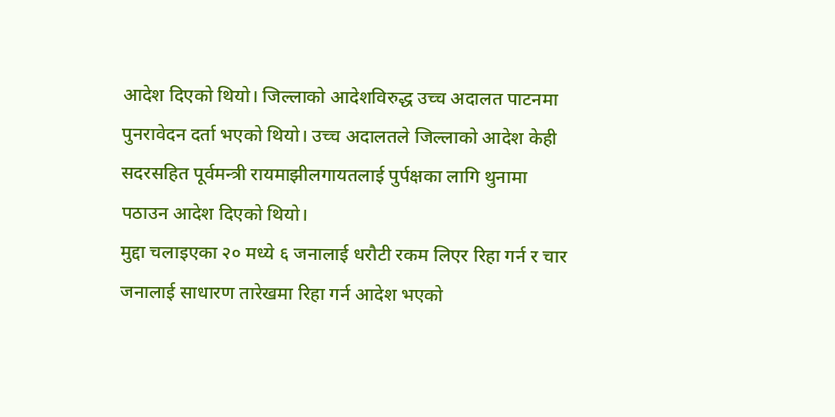आदेश दिएको थियो। जिल्लाको आदेशविरुद्ध उच्च अदालत पाटनमा पुनरावेदन दर्ता भएको थियो। उच्च अदालतले जिल्लाको आदेश केही सदरसहित पूर्वमन्त्री रायमाझीलगायतलाई पुर्पक्षका लागि थुनामा पठाउन आदेश दिएको थियो।
मुद्दा चलाइएका २० मध्ये ६ जनालाई धरौटी रकम लिएर रिहा गर्न र चार जनालाई साधारण तारेखमा रिहा गर्न आदेश भएको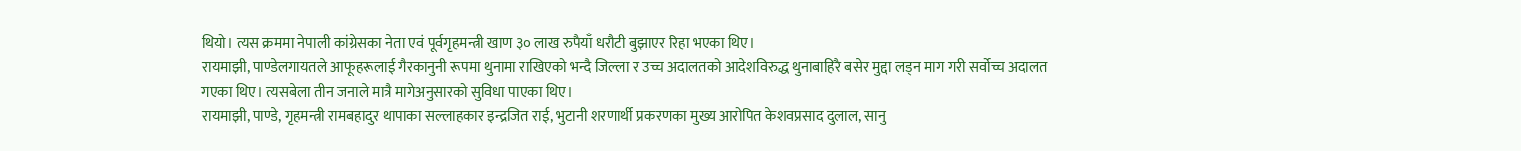थियो। त्यस क्रममा नेपाली कांग्रेसका नेता एवं पूर्वगृहमन्त्री खाण ३० लाख रुपैयाँ धरौटी बुझाएर रिहा भएका थिए।
रायमाझी, पाण्डेलगायतले आफूहरूलाई गैरकानुनी रूपमा थुनामा राखिएको भन्दै जिल्ला र उच्च अदालतको आदेशविरुद्ध थुनाबाहिरै बसेर मुद्दा लड्न माग गरी सर्वोच्च अदालत गएका थिए। त्यसबेला तीन जनाले मात्रै मागेअनुसारको सुविधा पाएका थिए।
रायमाझी, पाण्डे, गृहमन्त्री रामबहादुर थापाका सल्लाहकार इन्द्रजित राई, भुटानी शरणार्थी प्रकरणका मुख्य आरोपित केशवप्रसाद दुलाल, सानु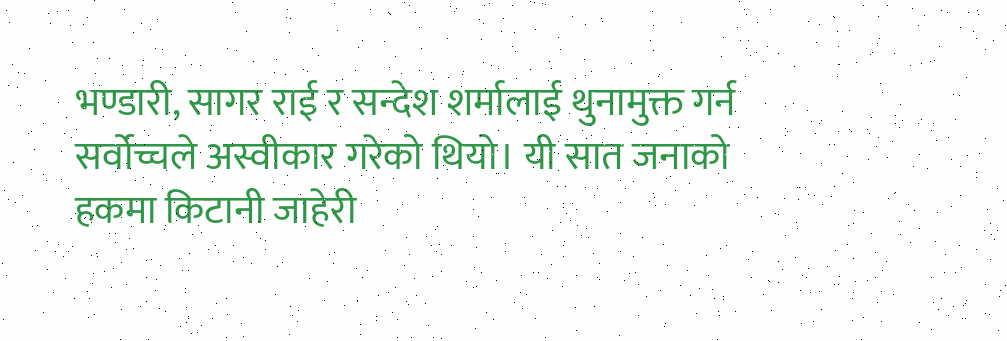भण्डारी, सागर राई र सन्देश शर्मालाई थुनामुक्त गर्न सर्वोच्चले अस्वीकार गरेको थियो। यी सात जनाको हकमा किटानी जाहेरी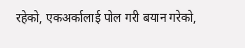रहेको, एकअर्कालाई पोल गरी बयान गरेको,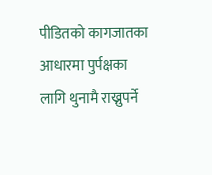पीडितको कागजातका आधारमा पुर्पक्षका लागि थुनामै राख्नुपर्ने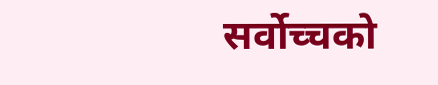सर्वोच्चको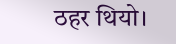ठहर थियो।